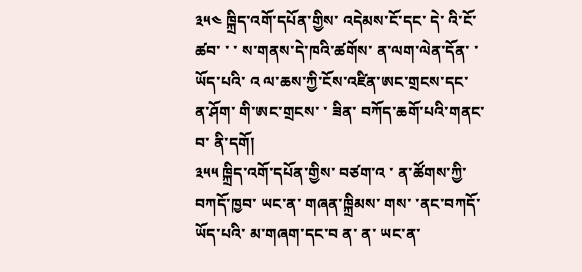༣༥༤ ཁྐྲིད་འགོ་དཔོན་གྱིས་ འདེམས་ངོ་དང་ དེ་ འི་ངོ་ཚབ་ ་ ་ ས་གནས་དེ་ཁའི་ཚགོས་ ན་ལག་ལེན་དོན་ ་ ཡོད་པའི་ འ ལ་ཆས་ཀྱི་ངོས་འཛིན་ཨང་གྲངས་དང་ ན་ཤོག་ གི་ཨང་གྲངས་ ་ ཟིན་ བཀོད་ཆགོ་པའི་གནང་བ་ ནི་དགོ།
༣༥༥ ཁྐྲིད་འགོ་དཔོན་གྱིས་ བཙག་འ ་ ན་ཚོགས་ཀྱི་བཀདོ་ཁྱབ་ ཡང་ན་ གཞན་ཁྐྲིམས་ གས་ ་ནང་བཀདོ་ཡོད་པའི་ མ་གཞག་དང་བ ན་ ན་ ཡང་ན་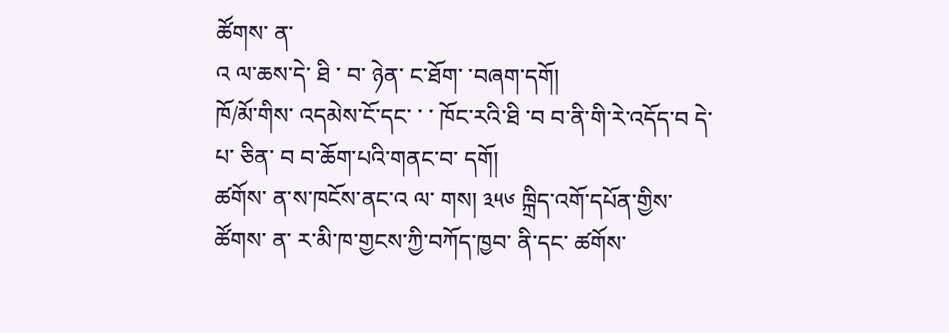ཚོགས་ ན་
འ ལ་ཆས་དེ་ ཐི ་ བ་ ཉེན་ ང་ཐོག་ ་བཞག་དགོ།
ཁོ/མོ་གིས་ འདམེས་ངོ་དང་ ་ ་ ཁོང་རའི་ཐི ་བ བ་ནི་གི་རེ་འདོད་བ དེ་པ་ ཅིན་ བ བ་ཆོག་པའི་གནང་བ་ དགོ།
ཚགོས་ ན་ས་ཁངོས་ནང་འ ལ་ གས། ༣༥༦ ཁྐྲིད་འགོ་དཔོན་གྱིས་ ཚོགས་ ན་ ར་མི་ཁ་གྱངས་ཀྱི་བཀོད་ཁྱབ་ ནི་དང་ ཚགོས་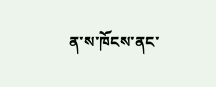ན་ས་ཁོངས་ནང་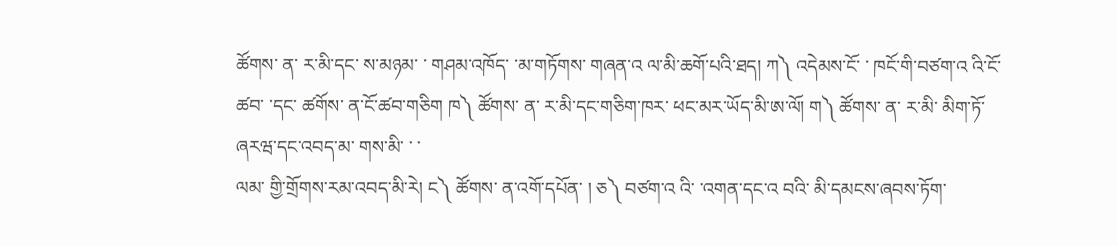ཚོགས་ ན་ ར་མི་དང་ ས་མཉམ་ ་ གཤམ་འཁོད་ ་མ་གཏོགས་ གཞན་འ ལ་མི་ཆགོ་པའི་ཐད། ཀ༽ འདེམས་ངོ་ ་ ཁངོ་གི་བཙག་འ འི་ངོ་ཚབ་ ་དང་ ཚགོས་ ན་ངོ་ཚབ་གཅིག ཁ༽ ཚོགས་ ན་ ར་མི་དང་གཅིག་ཁར་ ཕང་མར་ཡོད་མི་ཨ་ལོ། ག༽ ཚོགས་ ན་ ར་མི་ མིག་ཏོ་ཞརཝ་དང་འབད་མ་ གས་མི་ ་ ་
ལམ་ གྱི་གྲོགས་རམ་འབད་མི་རེ། ང༽ ཚོགས་ ན་འགོ་དཔོན་ ། ཅ༽ བཙག་འ འི་ ་འགན་དང་འ བའི་ མི་དམངས་ཞབས་ཏོག་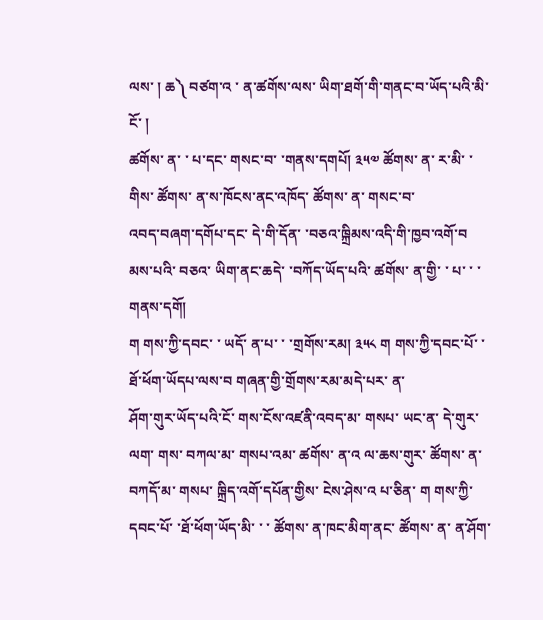ལས་ ། ཆ༽ བཙག་འ ་ ན་ཚགོས་ལས་ ཡིག་ཐགོ་གི་གནང་བ་ཡོད་པའི་མི་ངོ་ །
ཚགོས་ ན་ ་ པ་དང་ གསང་བ་ ་གནས་དགཔོ། ༣༥༧ ཚོགས་ ན་ ར་མི་ ་གིས་ ཚོགས་ ན་ས་ཁོངས་ནང་འཁོད་ ཚོགས་ ན་ གསང་བ་
འབད་བཞག་དགོཔ་དང་ དེ་གི་དོན་ ་བཅའ་ཁྐྲིམས་འདི་གི་ཁྱབ་འགོ་བ མས་པའི་ བཅའ་ ཡིག་ནང་ཆདེ་ ་བཀོད་ཡོད་པའི་ ཚགོས་ ན་གྱི་ ་ པ་ ་ ་གནས་དགོ།
ག གས་ཀྱི་དབང་ ་ ཡདོ་ ན་པ་ ་ ་གྲགོས་རམ། ༣༥༨ ག གས་ཀྱི་དབང་པོ་ ་ཐོ་ཕོག་ཡོདཔ་ལས་བ གཞན་གྱི་གྲོགས་རམ་མདེ་པར་ ན་
ཤོག་གུར་ཡོད་པའི་ངོ་ གས་ངོས་འཛནི་འབད་མ་ གསཔ་ ཡང་ན་ དེ་གུར་ལག་ གས་ བཀལ་མ་ གསཔ་འམ་ ཚགོས་ ན་འ ལ་ཆས་གུར་ ཚོགས་ ན་བཀདོ་མ་ གསཔ་ ཁྐྲིད་འགོ་དཔོན་གྱིས་ ངེས་ཤེས་འ པ་ཅིན་ ག གས་ཀྱི་དབང་པོ་ ་ཐོ་ཕོག་ཡོད་མི་ ་ ་ ཚོགས་ ན་ཁང་མིག་ནང་ ཚོགས་ ན་ ན་ཤོག་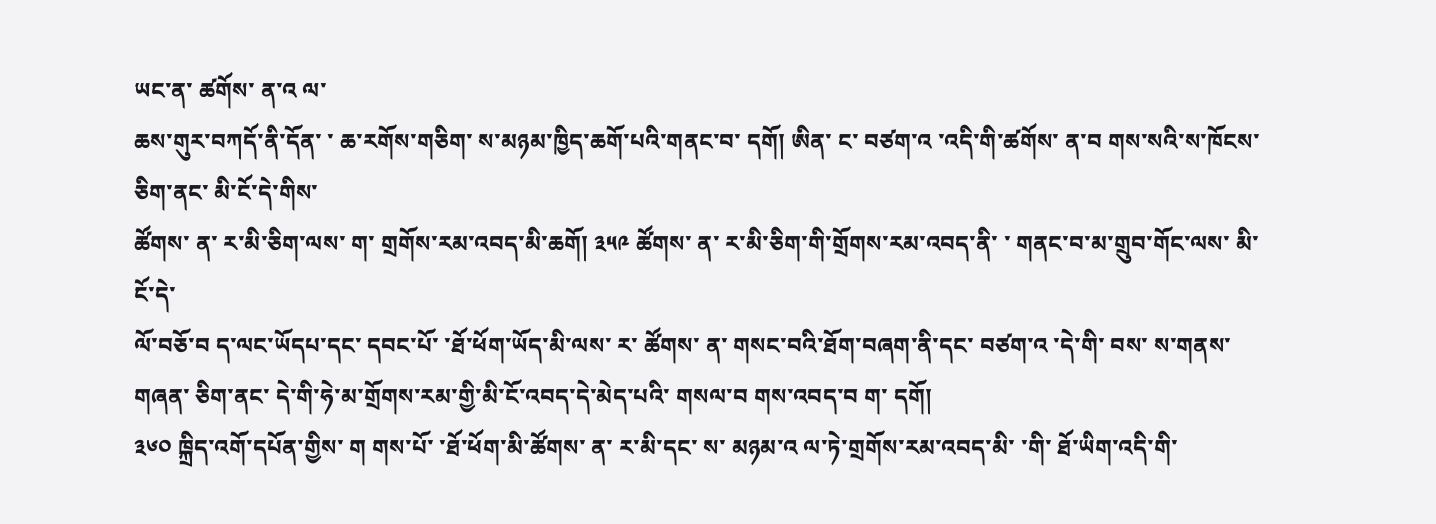ཡང་ན་ ཚགོས་ ན་འ ལ་
ཆས་གུར་བཀདོ་ནི་དོན་ ་ ཆ་རགོས་གཅིག་ ས་མཉམ་ཁྱིད་ཆགོ་པའི་གནང་བ་ དགོ། ཨིན་ ང་ བཙག་འ ་འདི་གི་ཚགོས་ ན་བ གས་སའི་ས་ཁོངས་ཅིག་ནང་ མི་ངོ་དེ་གིས་
ཚོགས་ ན་ ར་མི་ཅིག་ལས་ ག་ གྲགོས་རམ་འབད་མི་ཆགོ། ༣༥༩ ཚོགས་ ན་ ར་མི་ཅིག་གི་གྲོགས་རམ་འབད་ནི་ ་ གནང་བ་མ་གྲུབ་གོང་ལས་ མི་ངོ་དེ་
ལོ་བཅོ་བ ད་ལང་ཡོདཔ་དང་ དབང་པོ་ ་ཐོ་ཕོག་ཡོད་མི་ལས་ ར་ ཚོགས་ ན་ གསང་བའི་ཐོག་བཞག་ནི་དང་ བཙག་འ ་དེ་གི་ བས་ ས་གནས་གཞན་ ཅིག་ནང་ དེ་གི་ཧེ་མ་གྲོགས་རམ་གྱི་མི་ངོ་འབད་དེ་མེད་པའི་ གསལ་བ གས་འབད་བ ག་ དགོ།
༣༦༠ ཁྐྲིད་འགོ་དཔོན་གྱིས་ ག གས་པོ་ ་ཐོ་ཕོག་མི་ཚོགས་ ན་ ར་མི་དང་ ས་ མཉམ་འ ལ་ཏེ་གྲགོས་རམ་འབད་མི་ ་གི་ ཐོ་ཡིག་འདི་གི་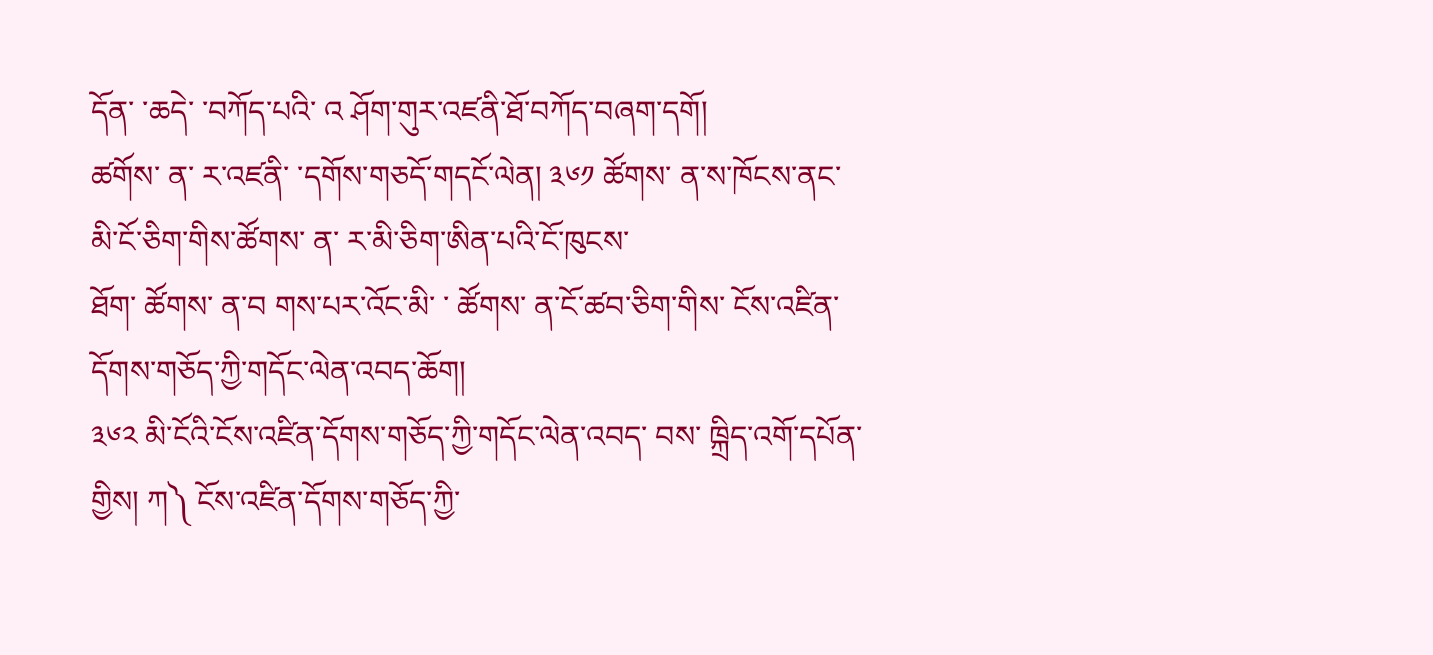དོན་ ་ཆདེ་ ་བཀོད་པའི་ འ ཤོག་གུར་འཛནི་ཐོ་བཀོད་བཞག་དགོ།
ཚགོས་ ན་ ར་འཛནི་ ་དགོས་གཅདོ་གདངོ་ལེན། ༣༦༡ ཚོགས་ ན་ས་ཁོངས་ནང་ མི་ངོ་ཅིག་གིས་ཚོགས་ ན་ ར་མི་ཅིག་ཨིན་པའི་ངོ་ཁུངས་
ཐོག་ ཚོགས་ ན་བ གས་པར་འོང་མི་ ་ ཚོགས་ ན་ངོ་ཚབ་ཅིག་གིས་ ངོས་འཛིན་ དོགས་གཅོད་ཀྱི་གདོང་ལེན་འབད་ཆོག།
༣༦༢ མི་ངོའི་ངོས་འཛིན་དོགས་གཅོད་ཀྱི་གདོང་ལེན་འབད་ བས་ ཁྐྲིད་འགོ་དཔོན་གྱིས། ཀ༽ ངོས་འཛིན་དོགས་གཅོད་ཀྱི་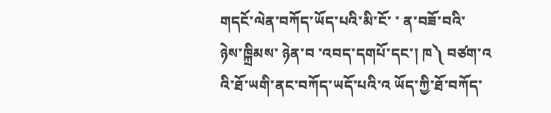གདངོ་ལེན་བཀོད་ཡོད་པའི་མི་ངོ་ ་ ན་བཟོ་བའི་
ཉེས་ཁྐྲིམས་ ཉེན་བ ་འབད་དགཔོ་དང་། ཁ༽ བཙག་འ འི་ཐོ་ཡགི་ནང་བཀོད་ཡདོ་པའི་འ ཡོད་ཀྱི་ཐོ་བཀོད་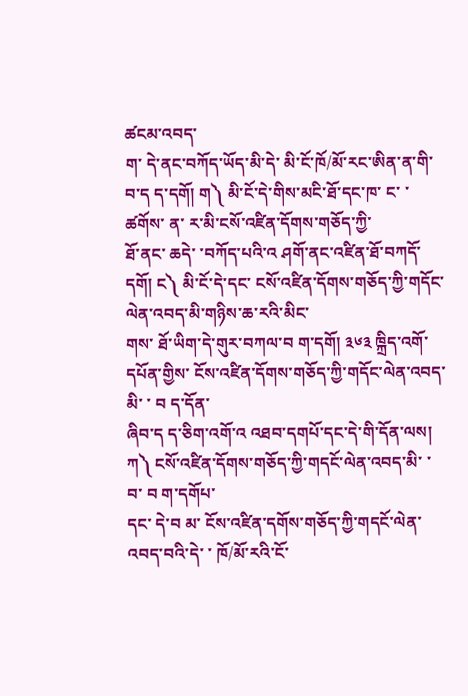ཚངམ་འབད་
ག་ དེ་ནང་བཀོད་ཡོད་མི་དེ་ མི་ངོ་ཁོ/མོ་རང་ཨིན་ན་གི་ བ་ད ད་དགོ། ག༽ མི་ངོ་དེ་གིས་མངི་ཐོ་དང་ཁ་ ང་ ་ ཚགོས་ ན་ ར་མི་ངསོ་འཛིན་དོགས་གཅོད་ཀྱི་
ཐོ་ནང་ ཆདེ་ ་བཀོད་པའི་འ ཤགོ་ནང་འཛིན་ཐོ་བཀདོ་དགོ། ང༽ མི་ངོ་དེ་དང་ ངསོ་འཛིན་དོགས་གཅོད་ཀྱི་གདོང་ལེན་འབད་མི་གཉིས་ཆ་རའི་མིང་
གས་ ཐོ་ཡིག་དེ་གུར་བཀལ་བ ག་དགོ། ༣༦༣ ཁྐྲིད་འགོ་དཔོན་གྱིས་ ངོས་འཛིན་དོགས་གཅོད་ཀྱི་གདོང་ལེན་འབད་མི་ ་ བ ད་དོན་
ཞིབ་ད ད་ཅིག་འགོ་འ འཐབ་དགཔོ་དང་དེ་གི་དོན་ལས། ཀ༽ ངསོ་འཛིན་དོགས་གཅོད་ཀྱི་གདངོ་ལེན་འབད་མི་ ་ བ་ བ ག་དགོཔ་
དང་ དེ་བ མ་ ངོས་འཛིན་དགོས་གཅོད་ཀྱི་གདངོ་ལེན་འབད་བའི་དེ་ ་ ཁོ/མོ་རའི་ངོ་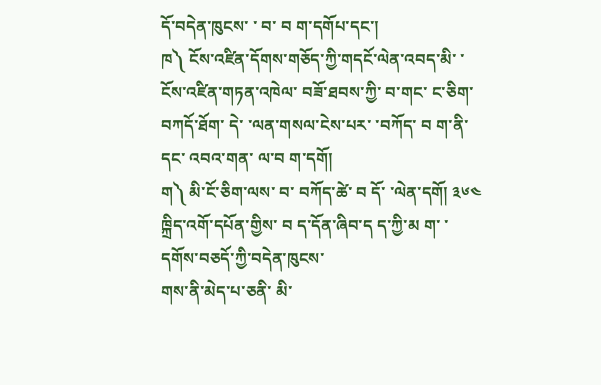དོ་བདེན་ཁུངས་ ་ བ་ བ ག་དགོཔ་དང་།
ཁ༽ ངོས་འཛིན་དོགས་གཅོད་ཀྱི་གདངོ་ལེན་འབད་མི་ ་ ངོས་འཛིན་གཏན་འཁེལ་ བཟོ་ཐབས་ཀྱི་ བ་གང་ ང་ཅིག་བཀདོ་ཐོག་ དེ་ ་ལན་གསལ་ངེས་པར་ ་བཀོད་ བ ག་ནི་དང་ འབའ་གན་ ལ་བ ག་དགོ།
ག༽ མི་ངོ་ཅིག་ལས་ བ་ བཀོད་ཚེ་ བ དོ་ ་ལེན་དགོ། ༣༦༤ ཁྐྲིད་འགོ་དཔོན་གྱིས་ བ ད་དོན་ཞིབ་ད ད་ཀྱི་མ ག་ ་ དགོས་བཅདོ་ཀྱི་བདེན་ཁུངས་
གས་ནི་མེད་པ་ཅནི་ མི་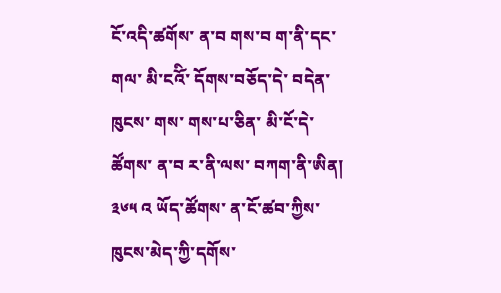ངོ་འདི་ཚགོས་ ན་བ གས་བ ག་ནི་དང་ གལ་ མི་ངའོི་ དོགས་བཅོད་དེ་ བདེན་ཁུངས་ གས་ གས་པ་ཅིན་ མི་ངོ་དེ་ཚོགས་ ན་བ ར་ནི་ལས་ བཀག་ནི་ཨིན།
༣༦༥ འ ཡོད་ཚོགས་ ན་ངོ་ཚབ་ཀྱིས་ ཁུངས་མེད་ཀྱི་དགོས་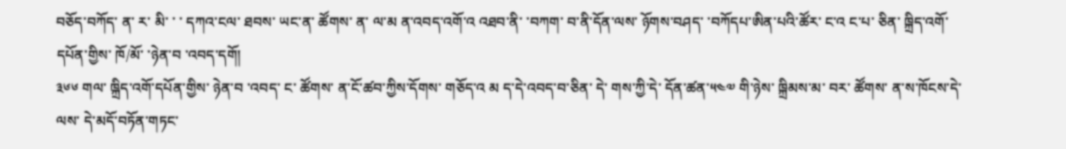བཅོད་བཀོད་ ན་ ར་ མི་ ་ ་ དཀའ་ངལ་ ཐབས་ ཡང་ན་ ཚོགས་ ན་ ལ་མ ན་འབད་འགོ་འ འཐབ་ནི་ ་བཀག་ བ་ནི་དོན་ལས་ ཉོགས་བཤད་ ་བཀོདཔ་ཨིན་པའི་ཚོར་ ང་འ ང་པ་ ཅིན་ ཁྐྲིད་འགོ་དཔོན་གྱིས་ ཁོ/མོ་ ་ཉེན་བ ་འབད་དགོ།
༣༦༦ གལ་ ཁྐྲིད་འགོ་དཔོན་གྱིས་ ཉེན་བ ་འབད་ ང་ ཚོགས་ ན་ངོ་ཚབ་ཀྱིས་དོགས་ གཅོད་འ མ ད་དེ་འབད་བ་ཅིན་ དེ་ གས་ཀྱི་དེ་ དོན་ཚན་༥༤༧ གི་ཉེས་ ཁྐྲིམས་མ་ བར་ ཚོགས་ ན་ས་ཁོངས་དེ་ལས་ དེ་མདོ་བཏོན་གཏང་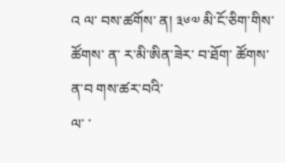འ ལ་ བས་ཚགོས་ ན། ༣༦༧ མི་ངོ་ཅིག་གིས་ ཚོགས་ ན་ ར་མི་ཨིན་ཟེར་ བ་ཐོག་ ཚོགས་ ན་བ གས་ཚར་བའི་
ལ་ ་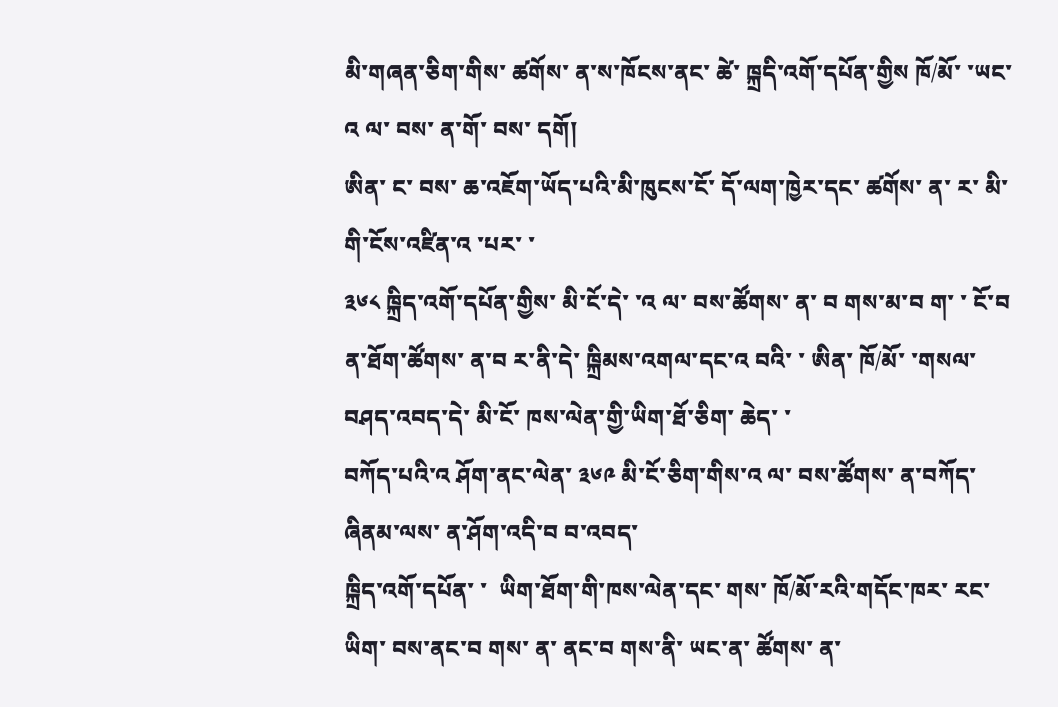མི་གཞན་ཅིག་གིས་ ཚགོས་ ན་ས་ཁོངས་ནང་ ཚེ་ ཁྐྲདི་འགོ་དཔོན་གྱིས ཁོ/མོ་ ་ཡང་འ ལ་ བས་ ན་གོ་ བས་ དགོ།
ཨིན་ ང་ བས་ ཆ་འཇོག་ཡོད་པའི་མི་ཁུངས་ངོ་ དོ་ལག་ཁྱེར་དང་ ཚགོས་ ན་ ར་ མི་གི་ངོས་འཛིན་འ ་པར་ ་
༣༦༨ ཁྐྲིད་འགོ་དཔོན་གྱིས་ མི་ངོ་དེ་ ་འ ལ་ བས་ཚོགས་ ན་ བ གས་མ་བ ག་ ་ ངོ་བ ན་ཐོག་ཚོགས་ ན་བ ར་ནི་དེ་ ཁྐྲིམས་འགལ་དང་འ བའི་ ་ ཨིན་ ཁོ/མོ་ ་གསལ་བཤད་འབད་དེ་ མི་ངོ་ ཁས་ལེན་གྱི་ཡིག་ཐོ་ཅིག་ ཆེད་ ་
བཀོད་པའི་འ ཤོག་ནང་ལེན་ ༣༦༩ མི་ངོ་ཅིག་གིས་འ ལ་ བས་ཚོགས་ ན་བཀོད་ཞིནམ་ལས་ ན་ཤོག་འདི་བ བ་འབད་
ཁྐྲིད་འགོ་དཔོན་ ་  ཡིག་ཐོག་གི་ཁས་ལེན་དང་ གས་ ཁོ/མོ་རའི་གདོང་ཁར་ རང་ ཡིག་ བས་ནང་བ གས་ ན་ ནང་བ གས་ནི་ ཡང་ན་ ཚོགས་ ན་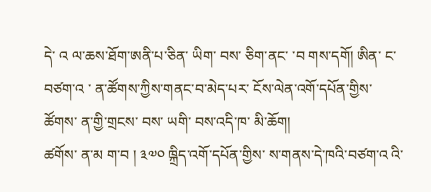དེ་ འ ལ་ཆས་ཐོག་ཨནི་པ་ཅིན་ ཡིག་ བས་ ཅིག་ནང་ ་བ གས་དགོ། ཨིན་ ང་ བཙག་འ ་ ན་ཚོགས་ཀྱིས་གནང་བ་མེད་པར་ ངོས་ལེན་འགོ་དཔོན་གྱིས་ ཚོགས་ ན་གྱི་གྲངས་ བས་ ཡགི་ བས་འདི་ཁ་ མི་ཆོག།
ཚགོས་ ན་མ ག་བ ། ༣༧༠ ཁྐྲིད་འགོ་དཔོན་གྱིས་ ས་གནས་དེ་ཁའི་བཙག་འ འི་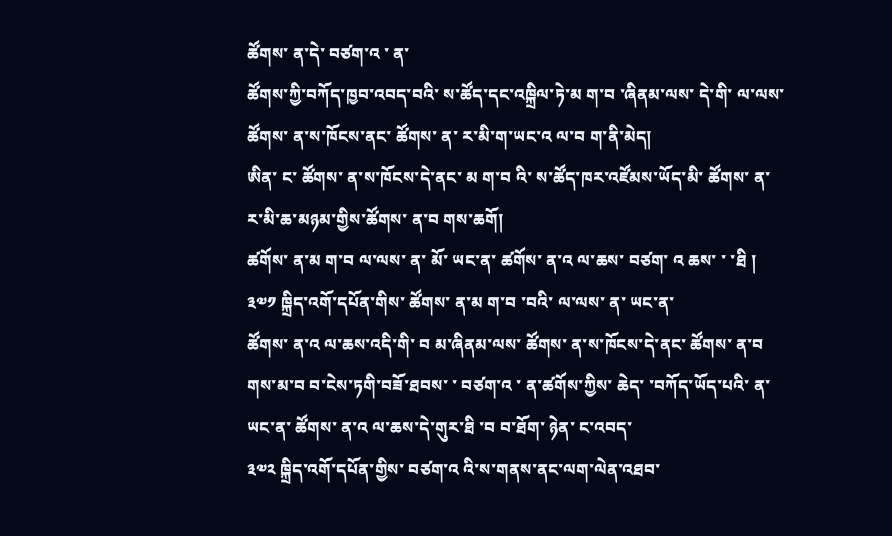ཚོགས་ ན་དེ་ བཙག་འ ་ ན་
ཚོགས་ཀྱི་བཀོད་ཁྱབ་འབད་བའི་ ས་ཚོད་དང་འཁྐྲིལ་ཏེ་མ ག་བ ་ཞིནམ་ལས་ དེ་གི་ ལ་ལས་ཚོགས་ ན་ས་ཁོངས་ནང་ ཚོགས་ ན་ ར་མི་ག་ཡང་འ ལ་བ ག་ནི་མེད།
ཨིན་ ང་ ཚོགས་ ན་ས་ཁོངས་དེ་ནང་ མ ག་བ འི་ ས་ཚོད་ཁར་འཛོམས་ཡོད་མི་ ཚོགས་ ན་ ར་མི་ཆ་མཉམ་གྱིས་ཚོགས་ ན་བ གས་ཆགོ།
ཚགོས་ ན་མ ག་བ ལ་ལས་ ན་ མོ་ ཡང་ན་ ཚགོས་ ན་འ ལ་ཆས་ བཙག་ འ ཆས་ ་ ་ཐི ། ༣༧༡ ཁྐྲིད་འགོ་དཔོན་གིས་ ཚོགས་ ན་མ ག་བ ་བའི་ ལ་ལས་ ན་ ཡང་ན་
ཚོགས་ ན་འ ལ་ཆས་འདི་གི་ བ མ་ཞིནམ་ལས་ ཚོགས་ ན་ས་ཁོངས་དེ་ནང་ ཚོགས་ ན་བ གས་མ་བ བ་ངེས་ཏགི་བཟོ་ཐབས་ ་ བཙག་འ ་ ན་ཚགོས་ཀྱིས་ ཆེད་ ་བཀོད་ཡོད་པའི་ ན་ ཡང་ན་ ཚོགས་ ན་འ ལ་ཆས་དེ་གུར་ཐི ་བ བ་ཐོག་ ཉེན་ ང་འབད་
༣༧༢ ཁྐྲིད་འགོ་དཔོན་གྱིས་ བཙག་འ འི་ས་གནས་ནང་ལག་ལེན་འཐབ་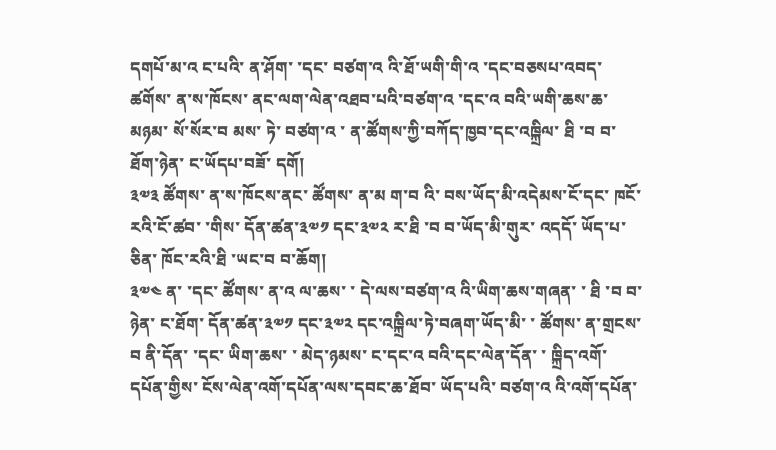དགཔོ་མ་འ ང་པའི་ ན་ཤོག་ ་དང་ བཙག་འ འི་ཐོ་ཡགི་གི་འ ་དང་བཅསཔ་འབད་ ཚགོས་ ན་ས་ཁོངས་ ནང་ལག་ལེན་འཐབ་པའི་བཙག་འ ་དང་འ བའི་ཡགི་ཆས་ཆ་མཉམ་ སོ་སོར་བ མས་ ཏེ་ བཙག་འ ་ ན་ཚོགས་ཀྱི་བཀོད་ཁྱབ་དང་འཁྐྲིལ་ ཐི ་བ བ་ཐོག་ཉེན་ ང་ཡོདཔ་བཟོ་ དགོ།
༣༧༣ ཚོགས་ ན་ས་ཁོངས་ནང་ ཚོགས་ ན་མ ག་བ འི་ བས་ཡོད་མི་འདེམས་ངོ་དང་ ཁངོ་ རའི་ངོ་ཚབ་ ་གིས་ དོན་ཚན་༣༧༡ དང་༣༧༢ ར་ཐི ་བ བ་ཡོད་མི་གུར་ འདདོ་ ཡོད་པ་ཅིན་ ཁོང་རའི་ཐི ་ཡང་བ བ་ཆོག།
༣༧༤ ན་ ་དང་ ཚོགས་ ན་འ ལ་ཆས་ ་ དེ་ལས་བཙག་འ འི་ཡིག་ཆས་གཞན་ ་ ཐི ་བ བ་ ཉེན་ ང་ཐོག་ དོན་ཚན་༣༧༡ དང་༣༧༢ དང་འཁྐྲིལ་ཏེ་བཞག་ཡོད་མི་ ་ ཚོགས་ ན་གྲངས་ བ ནི་དོན་ ་དང་ ཡིག་ཆས་ ་ མེད་ཉམས་ ང་དང་འ བའི་དང་ལེན་དོན་ ་ ཁྐྲིད་འགོ་དཔོན་གྱིས་ ངོས་ལེན་འགོ་དཔོན་ལས་དབང་ཆ་ཐོབ་ ཡོད་པའི་ བཙག་འ འི་འགོ་དཔོན་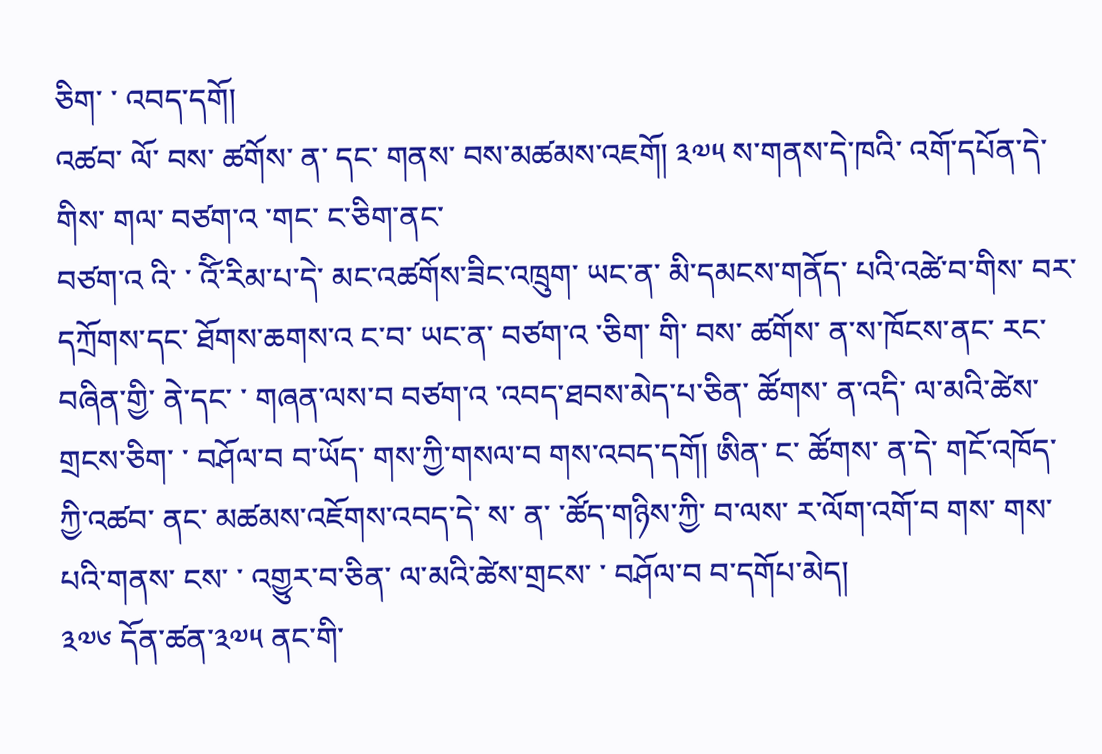ཅིག་ ་ འབད་དགོ།
འཚབ་ ལོ་ བས་ ཚགོས་ ན་ དང་ གནས་ བས་མཚམས་འཇགོ། ༣༧༥ ས་གནས་དེ་ཁའི་ འགོ་དཔོན་དེ་གིས་ གལ་ བཙག་འ ་གང་ ང་ཅིག་ནང་
བཙག་འ འི་ ་ འོི་རིམ་པ་དེ་ མང་འཚགོས་ཟིང་འཁྲུག་ ཡང་ན་ མི་དམངས་གནོད་ པའི་འཚེ་བ་གིས་ བར་དཀྲོགས་དང་ ཐོགས་ཆགས་འ ང་བ་ ཡང་ན་ བཙག་འ ་ཅིག་ གི་ བས་ ཚགོས་ ན་ས་ཁོངས་ནང་ རང་བཞིན་གྱི་ ནེ་དང་ ་ གཞན་ལས་བ བཙག་འ ་འབད་ཐབས་མེད་པ་ཅིན་ ཚོགས་ ན་འདི་ ལ་མའི་ཚེས་གྲངས་ཅིག་ ་ བཤོལ་བ བ་ཡོད་ གས་ཀྱི་གསལ་བ གས་འབད་དགོ། ཨིན་ ང་ ཚོགས་ ན་དེ་ གངོ་འཁོད་ཀྱི་འཚབ་ ནང་ མཚམས་འཇོགས་འབད་དེ་ ས་ ན་ ་ཚོད་གཉིས་ཀྱི་ བ་ལས་ ར་ལོག་འགོ་བ གས་ གས་པའི་གནས་ ངས་ ་ འགྱུར་བ་ཅིན་ ལ་མའི་ཚེས་གྲངས་ ་ བཤོལ་བ བ་དགོཔ་མེད།
༣༧༦ དོན་ཚན་༣༧༥ ནང་གི་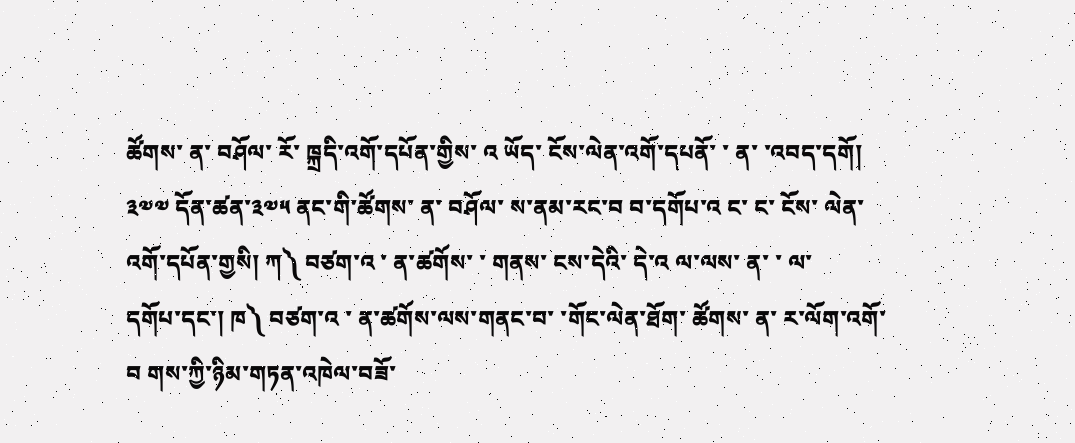ཚོགས་ ན་ བཤོལ་ རོ་ ཁྐྲདི་འགོ་དཔོན་གྱིས་ འ ཡོད་ ངོས་ལེན་འགོ་དཔནོ་ ་ ན་ ་འབད་དགོ།
༣༧༧ དོན་ཚན་༣༧༥ ནང་གི་ཚོགས་ ན་ བཤོལ་ ས་ནམ་རང་བ བ་དགོཔ་འ ང་ ང་ ངོས་ ལེན་འགོ་དཔོན་གྱསི། ཀ༽ བཙག་འ ་ ན་ཚགོས་ ་ གནས་ ངས་དེའི་ དེ་འ ལ་ལས་ ན་ ་ ལ་
དགོཔ་དང་། ཁ༽ བཙག་འ ་ ན་ཚགོས་ལས་གནང་བ་ ་གོང་ལེན་ཐོག་ ཚོགས་ ན་ ར་ལོག་འགོ་
བ གས་ཀྱི་ཉིམ་གཏན་འཁེལ་བཟོ་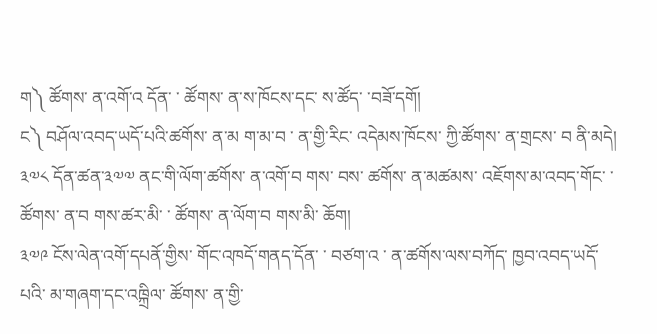ག༽ ཚོགས་ ན་འགོ་འ དོན་ ་ ཚོགས་ ན་ས་ཁོངས་དང་ ས་ཚོད་ ་བཟོ་དགོ།
ང༽ བཤོལ་འབད་ཡདོ་པའི་ཚགོས་ ན་མ ག་མ་བ ་ ན་གྱི་རིང་ འདེམས་ཁོངས་ ཀྱི་ཚོགས་ ན་གྲངས་ བ ནི་མདེ།
༣༧༨ དོན་ཚན་༣༧༧ ནང་གི་ལོག་ཚགོས་ ན་འགོ་བ གས་ བས་ ཚགོས་ ན་མཚམས་ འཇོགས་མ་འབད་གོང་ ་ ཚོགས་ ན་བ གས་ཚར་མི་ ་ ཚོགས་ ན་ལོག་བ གས་མི་ ཆོག།
༣༧༩ ངོས་ལེན་འགོ་དཔནོ་གྱིས་ གོང་འཁདོ་གནད་དོན་ ་ བཙག་འ ་ ན་ཚགོས་ལས་བཀོད་ ཁྱབ་འབད་ཡདོ་པའི་ མ་གཞག་དང་འཁྐྲིལ་ ཚོགས་ ན་གྱི་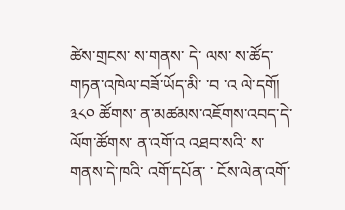ཚེས་གྲངས་ ས་གནས་ དེ་ ལས་ ས་ཚོད་གཏན་འཁེལ་བཟོ་ཡོད་མི་ ་བ ་འ ལེ་དགོ།
༣༨༠ ཚོགས་ ན་མཚམས་འཇོགས་འབད་དེ་ ལོག་ཚོགས་ ན་འགོ་འ འཐབ་སའི་ ས་ གནས་དེ་ཁའི་ འགོ་དཔོན་ ་ ངོས་ལེན་འགོ་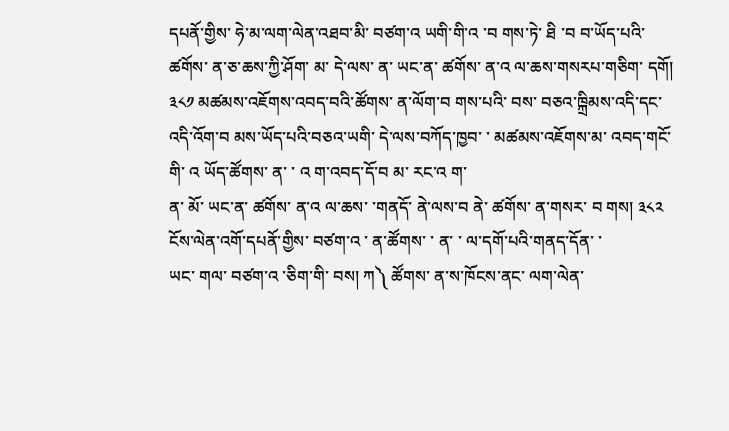དཔནོ་གྱིས་ ཧེ་མ་ལག་ལེན་འཐབ་མི་ བཙག་འ ཡགི་གི་འ ་བ གས་ཏེ་ ཐི ་བ བ་ཡོད་པའི་ཚགོས་ ན་ཅ་ཆས་ཀྱི་ཤོག་ མ་ དེ་ལས་ ན་ ཡང་ན་ ཚགོས་ ན་འ ལ་ཆས་གསརཔ་གཅིག་ དགོ།
༣༨༡ མཚམས་འཇོགས་འབད་བའི་ཚོགས་ ན་ལོག་བ གས་པའི་ བས་ བཅའ་ཁྐྲིམས་འདི་དང་ འདི་འོག་བ མས་ཡོད་པའི་བཅའ་ཡགི་ དེ་ལས་བཀོད་ཁྱབ་ ་ མཚམས་འཇོགས་མ་ འབད་གངོ་གི་ འ ཡོད་ཚོགས་ ན་ ་ འ ག་འབད་དོ་བ མ་ རང་འ ག་
ན་ མོ་ ཡང་ན་ ཚགོས་ ན་འ ལ་ཆས་ ་གནདོ་ ནེ་ལས་བ ནེ་ ཚགོས་ ན་གསར་ བ གས། ༣༨༢ ངོས་ལེན་འགོ་དཔནོ་གྱིས་ བཙག་འ ་ ན་ཚོགས་ ་ ན་ ་ ལ་དགོ་པའི་གནད་དོན་ ་
ཡང་ གལ་ བཙག་འ ་ཅིག་གི་ བས། ཀ༽ ཚོགས་ ན་ས་ཁོངས་ནང་ ལག་ལེན་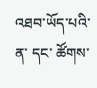འཐབ་ཡོད་པའི་ ན་ དང་ ཚོགས་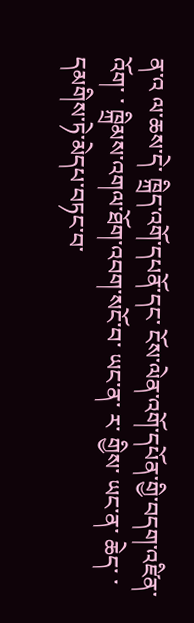ན་འ ལ་ཆས་དེ་ ཁྐྲིད་འགོ་དཔནོ་དང་ ངོས་ལེན་འགོ་དཔོན་གྱི་བདག་འཛིན་ འོག་ ་ ཁྐྲིམས་འགལ་ཐོག་འབག་སངོ་བ་ ཡང་ན་ ར་ གྱིས་ ཡང་ན་ ཆེད་ ་དམགིས་ཏེ་མེདཔ་བཏང་བ་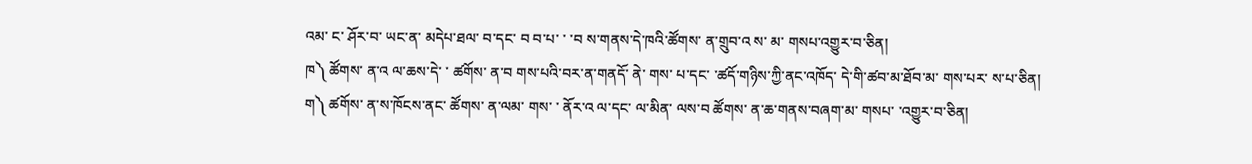འམ་ ང་ ཤོར་བ་ ཡང་ན་ མདེཔ་ཐལ་ བ་དང་ བ བ་པ་ ་ ་བ ས་གནས་དེ་ཁའི་ཚོགས་ ན་གྲུབ་འ ས་ མ་ གསཔ་འགྱུར་བ་ཅིན།
ཁ༽ ཚོགས་ ན་འ ལ་ཆས་དེ་ ་ ཚགོས་ ན་བ གས་པའི་བར་ན་གནདོ་ ནེ་ གས་ པ་དང་ ་ཚདོ་གཉིས་ཀྱི་ནང་འཁོད་ དེ་གི་ཚབ་མ་ཐོབ་མ་ གས་པར་ ས་པ་ཅིན།
ག༽ ཚགོས་ ན་ས་ཁོངས་ནང་ ཚོགས་ ན་ལམ་ གས་ ་ ནོར་འ ལ་དང་ ལ་མིན་ ལས་བ ཚོགས་ ན་ཆ་གནས་བཞག་མ་ གསཔ་ ་འགྱུར་བ་ཅིན།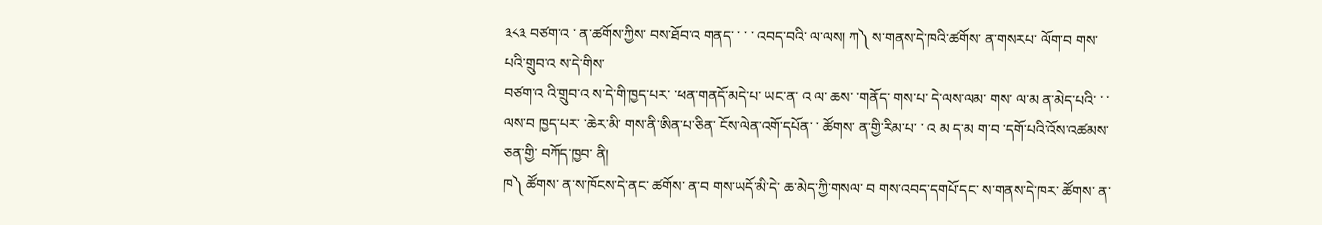༣༨༣ བཙག་འ ་ ན་ཚགོས་ཀྱིས་ བས་ཐོབ་འ གནད་ ་ ་ ་ འབད་བའི་ ལ་ལས། ཀ༽ ས་གནས་དེ་ཁའི་ཚགོས་ ན་གསརཔ་ ལོག་བ གས་པའི་གྲུབ་འ ས་དེ་གིས་
བཙག་འ འི་གྲུབ་འ ས་དེ་གི་ཁྱད་པར་ ་ཕན་གནདོ་མདེ་པ་ ཡང་ན་ འ ལ་ ཆས་ ་གནོད་ གས་པ་ དེ་ལས་ལམ་ གས་ ལ་མ ན་མེད་པའི་ ་ ་ ལས་བ ཁྱད་པར་ ་ཆེར་མི་ གས་ནི་ཨིན་པ་ཅིན་ ངོས་ལེན་འགོ་དཔོན་ ་ ཚོགས་ ན་གྱི་རིམ་པ་ ་ འ མ ད་མ ག་བ ་དགོ་པའི་འོས་འཚམས་ཅན་གྱི་ བཀོད་ཁྱབ་ ནི།
ཁ༽ ཚོགས་ ན་ས་ཁོངས་དེ་ནང་ ཚགོས་ ན་བ གས་ཡདོ་མི་དེ་ ཆ་མེད་ཀྱི་གསལ་ བ གས་འབད་དགཔོ་དང་ ས་གནས་དེ་ཁར་ ཚོགས་ ན་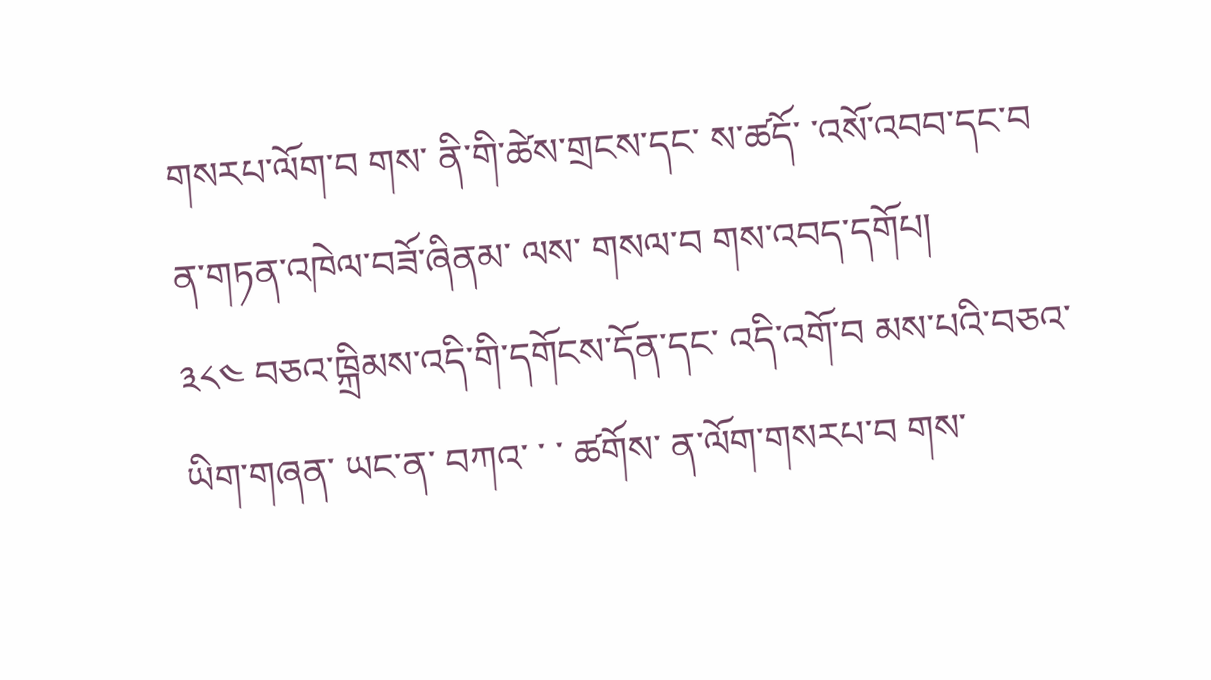གསརཔ་ལོག་བ གས་ ནི་གི་ཚེས་གྲངས་དང་ ས་ཚདོ་ ་འསོ་འབབ་དང་བ ན་གཏན་འཁེལ་བཟོ་ཞིནམ་ ལས་ གསལ་བ གས་འབད་དགོཔ།
༣༨༤ བཅའ་ཁྐྲིམས་འདི་གི་དགོངས་དོན་དང་ འདི་འགོ་བ མས་པའི་བཅའ་ཡིག་གཞན་ ཡང་ན་ བཀའ་ ་ ་ ཚགོས་ ན་ལོག་གསརཔ་བ གས་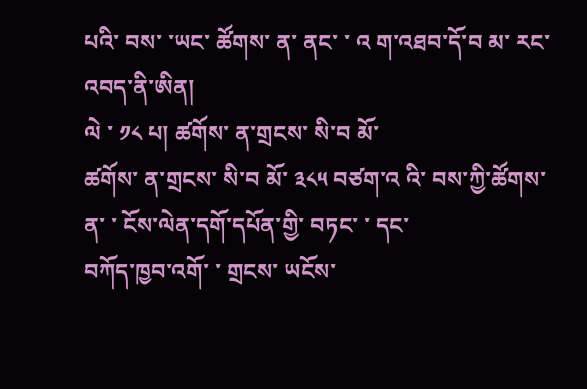པའི་ བས་ ་ཡང་ ཚོགས་ ན་ ནང་ ་ འ ག་འཐབ་དོ་བ མ་ རང་འབད་ནི་ཨིན།
ལེ ་ ༡༨ པ། ཚགོས་ ན་གྲངས་ སི་བ མོ་
ཚགོས་ ན་གྲངས་ སི་བ མོ་ ༣༨༥ བཙག་འ འི་ བས་ཀྱི་ཚོགས་ ན་ ་ ངོས་ལེན་དགོ་དཔོན་གྱི་ བཏང་ ་ དང་
བཀོད་ཁྱབ་འགོ་ ་ གྲངས་ ཡངོས་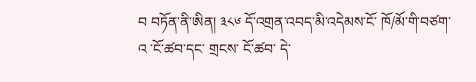བ བཏོན་ནི་ཨིན། ༣༨༦ དོ་འགྲན་འབད་མི་འདེམས་ངོ་ ཁོ/མོ་གི་བཙག་འ ་ངོ་ཚབ་དང་ གྲངས་ ངོ་ཚབ་ དེ་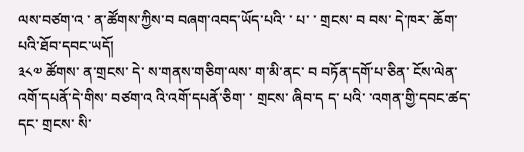ལས་བཙག་འ ་ ན་ཚོགས་ཀྱིས་བ བཞག་འབད་ཡོད་པའི་ ་ པ་ ་ གྲངས་ བ བས་ དེ་ཁར་ ཆོག་པའི་ཐོབ་དབང་ཡདོ།
༣༨༧ ཚོགས་ ན་གྲངས་ དེ་ ས་གནས་གཅིག་ལས་ ག་མི་ནང་ བ བཏོན་དགོ་པ་ཅིན་ ངོས་ལེན་འགོ་དཔནོ་དེ་གིས་ བཙག་འ འི་འགོ་དཔནོ་ཅིག་ ་ གྲངས་ ཞིབ་ད ད་ པའི་ ་འགན་གྱི་དབང་ཚད་དང་ གྲངས་ སི་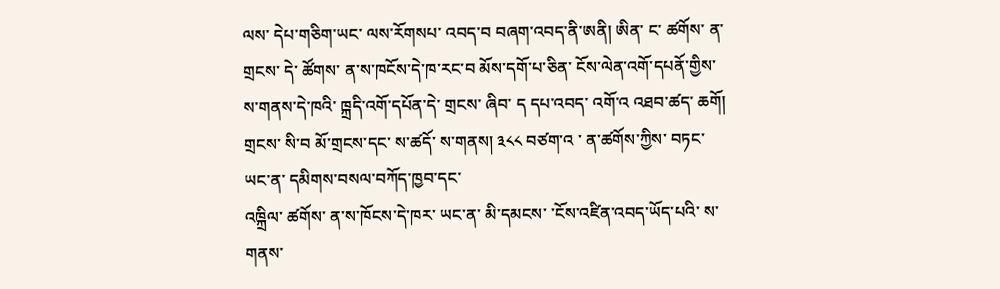ལས་ དེཔ་གཅིག་ཡང་ ལས་རོགསཔ་ འབད་བ བཞག་འབད་ནི་ཨནི། ཨིན་ ང་ ཚགོས་ ན་གྲངས་ དེ་ ཚོགས་ ན་ས་ཁངོས་དེ་ཁ་རང་བ མོས་དགོ་པ་ཅིན་ ངོས་ལེན་འགོ་དཔནོ་གྱིས་ ས་གནས་དེ་ཁའི་ ཁྐྲདི་འགོ་དཔོན་དེ་ གྲངས་ ཞིབ་ ད དཔ་འབད་ འགོ་འ འཐབ་ཚད་ ཆགོ།
གྲངས་ སི་བ མོ་གྲངས་དང་ ས་ཚདོ་ ས་གནས། ༣༨༨ བཙག་འ ་ ན་ཚགོས་ཀྱིས་ བཏང་ ཡང་ན་ དམིགས་བསལ་བཀོད་ཁྱབ་དང་
འཁྐྲིལ་ ཚགོས་ ན་ས་ཁོངས་དེ་ཁར་ ཡང་ན་ མི་དམངས་ ་ངོས་འཛིན་འབད་ཡོད་པའི་ ས་གནས་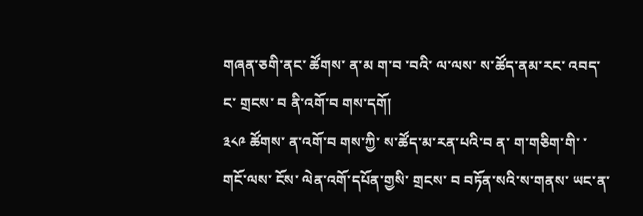གཞན་ཅགི་ནང་ ཚོགས་ ན་མ ག་བ ་བའི་ ལ་ལས་ ས་ཚོད་ནམ་རང་ འབད་ ང་ གྲངས་ བ ནི་འགོ་བ གས་དགོ།
༣༨༩ ཚོགས་ ན་འགོ་བ གས་ཀྱི་ ས་ཚོད་མ་རན་པའི་བ ན་ ག་གཅིག་གི་ ་གངོ་ལས་ ངོས་ ལེན་འགོ་དཔོན་གྱསི་ གྲངས་ བ བཏོན་སའི་ས་གནས་ ཡང་ན་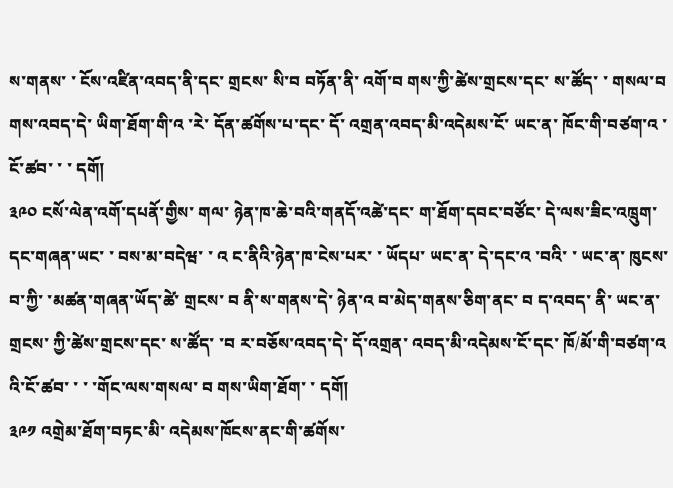ས་གནས་ ་ ངོས་འཛིན་འབད་ནི་དང་ གྲངས་ སི་བ བཏོན་ནི་ འགོ་བ གས་ཀྱི་ཚེས་གྲངས་དང་ ས་ཚོད་ ་ གསལ་བ གས་འབད་དེ་ ཡིག་ཐོག་གི་འ ་རེ་ དོན་ཚགོས་པ་དང་ དོ་ འགྲན་འབད་མི་འདེམས་ངོ་ ཡང་ན་ ཁོང་གི་བཙག་འ ་ངོ་ཚབ་ ་ ་ དགོ།
༣༩༠ ངསོ་ལེན་འགོ་དཔནོ་གྱིས་ གལ་ ཉེན་ཁ་ཆེ་བའི་གནདོ་འཚེ་དང་ ག་ཐོག་དབང་བཙོང་ དེ་ལས་ཟིང་འཁྲུག་དང་གཞན་ཡང་ ་ བས་མ་བདེཝ་ ་ འ ང་ནིའི་ཉེན་ཁ་ངེས་པར་ ་ ཡོདཔ་ ཡང་ན་ དེ་དང་འ ་བའི་ ་ ཡང་ན་ ཁུངས་ བ་ཀྱི་ ་མཚན་གཞན་ཡོད་ཚེ་ གྲངས་ བ ནི་ས་གནས་དེ་ ཉེན་འ བ་མེད་གནས་ཅིག་ནང་ བ ད་འབད་ ནི་ ཡང་ན་ གྲངས་ ཀྱི་ཚེས་གྲངས་དང་ ས་ཚོད་ ་བ ར་བཅོས་འབད་དེ་ དོ་འགྲན་ འབད་མི་འདེམས་ངོ་དང་ ཁོ/མོ་གི་བཙག་འ འི་ངོ་ཚབ་ ་ ་ ་གོང་ལས་གསལ་ བ གས་ཡིག་ཐོག་ ་ དགོ།
༣༩༡ འགྲེམ་ཐོག་བཏང་མི་ འདེམས་ཁོངས་ནང་གི་ཚགོས་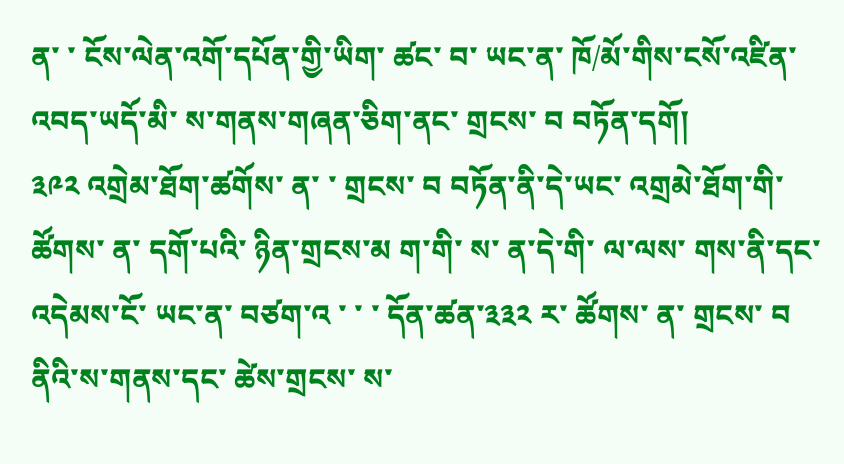ན་ ་ ངོས་ལེན་འགོ་དཔོན་གྱི་ཡིག་ ཚང་ བ་ ཡང་ན་ ཁོ/མོ་གིས་ངསོ་འཛིན་འབད་ཡདོ་མི་ ས་གནས་གཞན་ཅིག་ནང་ གྲངས་ བ བཏོན་དགོ།
༣༩༢ འགྲེམ་ཐོག་ཚགོས་ ན་ ་ གྲངས་ བ བཏོན་ནི་དེ་ཡང་ འགྲམེ་ཐོག་གི་ཚོགས་ ན་ དགོ་པའི་ ཉིན་གྲངས་མ ག་གི་ ས་ ན་དེ་གི་ ལ་ལས་ གས་ནི་དང་
འདེམས་ངོ་ ཡང་ན་ བཙག་འ ་ ་ ་ དོན་ཚན་༣༣༢ ར་ ཚོགས་ ན་ གྲངས་ བ ནིའི་ས་གནས་དང་ ཚེས་གྲངས་ ས་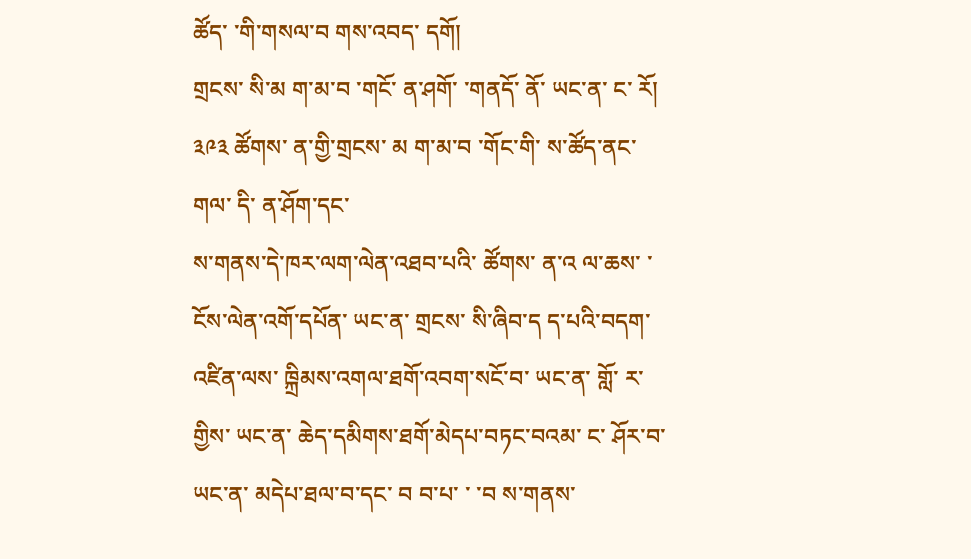ཚོད་ ་གི་གསལ་བ གས་འབད་ དགོ།
གྲངས་ སི་མ ག་མ་བ ་གངོ་ ན་ཤགོ་ ་གནདོ་ ནོ་ ཡང་ན་ ང་ རོ། ༣༩༣ ཚོགས་ ན་གྱི་གྲངས་ མ ག་མ་བ ་གོང་གི་ ས་ཚོད་ནང་ གལ་ དི་ ན་ཤོག་དང་
ས་གནས་དེ་ཁར་ལག་ལེན་འཐབ་པའི་ ཚོགས་ ན་འ ལ་ཆས་ ་ ངོས་ལེན་འགོ་དཔོན་ ཡང་ན་ གྲངས་ སི་ཞིབ་ད ད་པའི་བདག་འཛིན་ལས་ ཁྐྲིམས་འགལ་ཐགོ་འབག་སངོ་བ་ ཡང་ན་ གློ་ ར་ གྱིས་ ཡང་ན་ ཆེད་དམིགས་ཐགོ་མེདཔ་བཏང་བའམ་ ང་ ཤོར་བ་ ཡང་ན་ མདེཔ་ཐལ་བ་དང་ བ བ་པ་ ་ ་བ ས་གནས་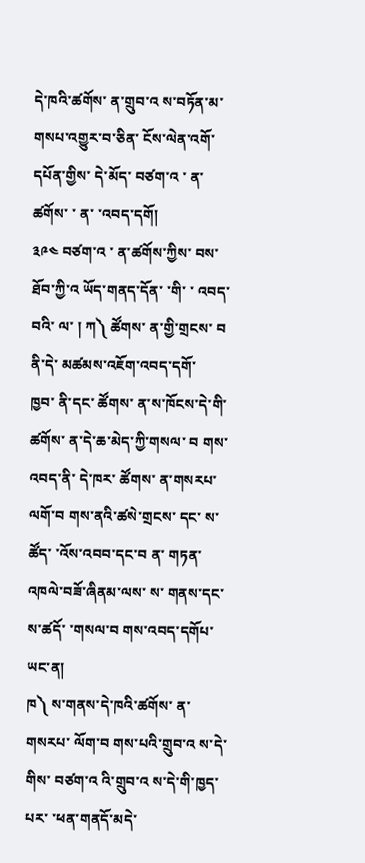དེ་ཁའི་ཚགོས་ ན་གྲུབ་འ ས་བཏོན་མ་ གསཔ་འགྱུར་བ་ཅིན་ ངོས་ལེན་འགོ་དཔོན་གྱིས་ དེ་མོད་ བཙག་འ ་ ན་ཚགོས་ ་ ན་ ་འབད་དགོ།
༣༩༤ བཙག་འ ་ ན་ཚགོས་ཀྱིས་ བས་ཐོབ་ཀྱི་འ ཡོད་གནད་དོན་ ་གི་ ་ འབད་ བའི་ ལ་ ། ཀ༽ ཚོགས་ ན་གྱི་གྲངས་ བ ནི་དེ་ མཚམས་འཇོག་འབད་དགོ་
ཁྱབ་ ནི་དང་ ཚོགས་ ན་ས་ཁོངས་དེ་གི་ ཚགོས་ ན་དེ་ཆ་མེད་ཀྱི་གསལ་ བ གས་འབད་ནི་ དེ་ཁར་ ཚོགས་ ན་གསརཔ་ལགོ་བ གས་ནའི་ཚསེ་གྲངས་ དང་ ས་ཚོད་ ་འོས་འབབ་དང་བ ན་ གཏན་འཁལེ་བཟོ་ཞིནམ་ལས་ ས་ གནས་དང་ ས་ཚདོ་ ་གསལ་བ གས་འབད་དགོཔ་ ཡང་ན།
ཁ༽ ས་གནས་དེ་ཁའི་ཚགོས་ ན་གསརཔ་ ལོག་བ གས་པའི་གྲུབ་འ ས་དེ་གིས་ བཙག་འ འི་གྲུབ་འ ས་དེ་གི་ཁྱད་པར་ ་ཕན་གནདོ་མདེ་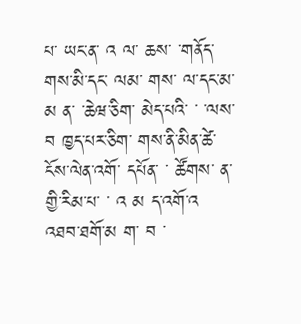པ་ ཡང་ན་ འ ལ་ ཆས་ ་གནོད་ གས་མི་དང་ ལམ་ གས་ ལ་དང་མ་མ ན་ ་ཆེཝ་ཅིག་ མེད་པའི་ ་ ་ལས་བ ཁྱད་པར་ཅིག་ གས་ནི་མིན་ཚེ་ ངོས་ལེན་འགོ་ དཔོན་ ་ ཚོགས་ ན་གྱི་རིམ་པ་ ་ འ མ ད་འགོ་འ འཐབ་ཐགོ་མ ག་ བ ་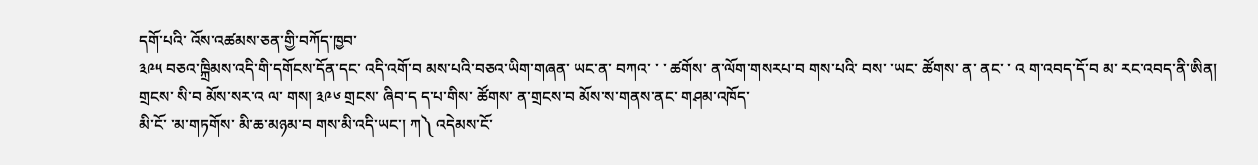དགོ་པའི་ འོས་འཚམས་ཅན་གྱི་བཀོད་ཁྱབ་
༣༩༥ བཅའ་ཁྐྲིམས་འདི་གི་དགོངས་དོན་དང་ འདི་འགོ་བ མས་པའི་བཅའ་ཡིག་གཞན་ ཡང་ན་ བཀའ་ ་ ་ ཚགོས་ ན་ལོག་གསརཔ་བ གས་པའི་ བས་ ་ཡང་ ཚོགས་ ན་ ནང་ ་ འ ག་འབད་དོ་བ མ་ རང་འབད་ནི་ཨིན།
གྲངས་ སི་བ མོས་སར་འ ལ་ གས། ༣༩༦ གྲངས་ ཞིབ་ད ད་པ་གིས་ ཚོགས་ ན་གྲངས་བ མོས་ས་གནས་ནང་ གཤམ་འཁོད་
མི་ངོ་ ་མ་གཏགོས་ མི་ཆ་མཉམ་བ གས་མི་འདི་ཡང་། ཀ༽ འདེམས་ངོ་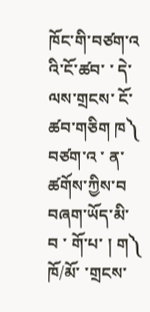ཁོང་གི་བཙག་འ འི་ངོ་ཚབ་ ་ དེ་ལས་གྲངས་ ངོ་ཚབ་གཅིག ཁ༽ བཙག་འ ་ ན་ཚགོས་ཀྱིས་བ བཞག་ཡོད་མི་ བ ་ གོ་པ་ ། ག༽ ཁོ/མོ་ ་གྲངས་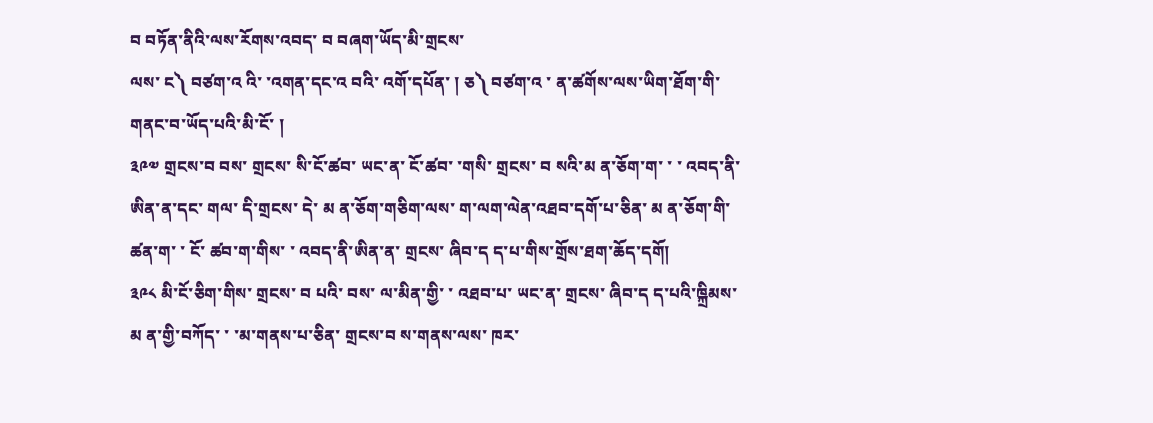བ བཏོན་ནིའི་ལས་རོགས་འབད་ བ བཞག་ཡོད་མི་གྲངས་
ལས་ ང༽ བཙག་འ འི་ ་འགན་དང་འ བའི་ འགོ་དཔོན་ ། ཅ༽ བཙག་འ ་ ན་ཚགོས་ལས་ཡིག་ཐོག་གི་གནང་བ་ཡོད་པའི་མི་ངོ་ །
༣༩༧ གྲངས་བ བས་ གྲངས་ སི་ངོ་ཚབ་ ཡང་ན་ ངོ་ཚབ་ ་གསི་ གྲངས་ བ སའི་མ ན་ཅོག་ག་ ་ ་ འབད་ནི་ཨིན་ན་དང་ གལ་ དི་གྲངས་ དེ་ མ ན་ཅོག་གཅིག་ལས་ ག་ལག་ལེན་འཐབ་དགོ་པ་ཅིན་ མ ན་ཅོག་གི་ ཚན་ག་ ་ ངོ་ ཚབ་ག་གིས་ ་ འབད་ནི་ཨིན་ན་ གྲངས་ ཞིབ་ད ད་པ་གིས་གྲོས་ཐག་ཆོད་དགོ།
༣༩༨ མི་ངོ་ཅིག་གིས་ གྲངས་ བ པའི་ བས་ ལ་མིན་གྱི་ ་ འཐབ་པ་ ཡང་ན་ གྲངས་ ཞིབ་ད ད་པའི་ཁྐྲིམས་མ ན་གྱི་བཀོད་ ་ ་མ་གནས་པ་ཅིན་ གྲངས་བ ས་གནས་ལས་ ཁར་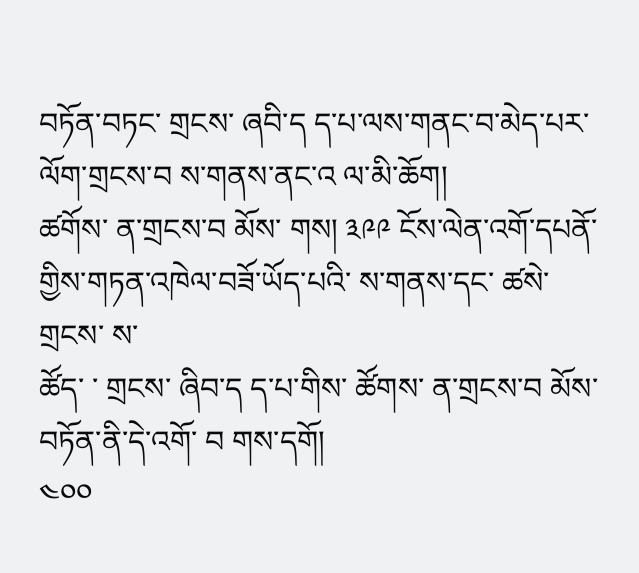བཏོན་བཏང་ གྲངས་ ཞབི་ད ད་པ་ལས་གནང་བ་མེད་པར་ ལོག་གྲངས་བ ས་གནས་ནང་འ ལ་མི་ཆོག།
ཚགོས་ ན་གྲངས་བ མོས་ གས། ༣༩༩ ངོས་ལེན་འགོ་དཔནོ་གྱིས་གཏན་འཁེལ་བཟོ་ཡོད་པའི་ ས་གནས་དང་ ཚསེ་གྲངས་ ས་
ཚོད་ ་ གྲངས་ ཞིབ་ད ད་པ་གིས་ ཚོགས་ ན་གྲངས་བ མོས་བཏོན་ནི་དེ་འགོ་ བ གས་དགོ།
༤༠༠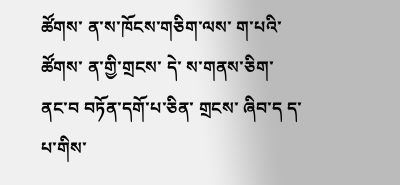ཚོགས་ ན་ས་ཁོངས་གཅིག་ལས་ ག་པའི་ ཚོགས་ ན་གྱི་གྲངས་ དེ་ ས་གནས་ཅིག་ ནང་བ བཏོན་དགོ་པ་ཅིན་ གྲངས་ ཞིབ་ད ད་པ་གིས་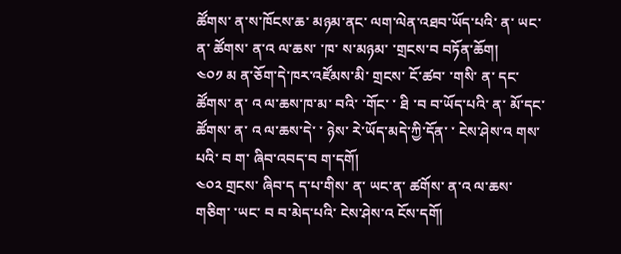ཚོགས་ ན་ས་ཁོངས་ཆ་ མཉམ་ནང་ ལག་ལེན་འཐབ་ཡོད་པའི་ ན་ ཡང་ན་ ཚོགས་ ན་འ ལ་ཆས་ ་ཁ་ ས་མཉམ་ ་གྲངས་བ བཏོན་ཆོག།
༤༠༡ མ ན་ཅོག་དེ་ཁར་འཛོམས་མི་ གྲངས་ ངོ་ཚབ་ ་གསི་ ན་ དང་ ཚོགས་ ན་ འ ལ་ཆས་ཁ་མ་ བའི་ ་གོང་ ་ ཐི ་བ བ་ཡོད་པའི་ ན་ མོ་དང་ཚོགས་ ན་ འ ལ་ཆས་དེ་ ་ ཉེས་ རེ་ཡོད་མདེ་ཀྱི་དོན་ ་ ངེས་ཤེས་འ གས་པའི་ བ ག་ ཞིབ་འབད་བ ག་དགོ།
༤༠༢ གྲངས་ ཞིབ་ད ད་པ་གིས་ ན་ ཡང་ན་ ཚགོས་ ན་འ ལ་ཆས་གཅིག་ ་ཡང་ བ བ་མེད་པའི་ ངེས་ཤེས་འ ངོས་དགོ།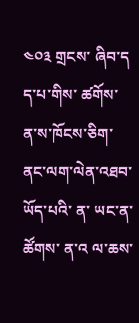༤༠༣ གྲངས་ ཞིབ་ད ད་པ་གིས་ ཚགོས་ ན་ས་ཁོངས་ཅིག་ནང་ལག་ལེན་འཐབ་ཡོད་པའི་ ན་ ཡང་ན་ ཚོགས་ ན་འ ལ་ཆས་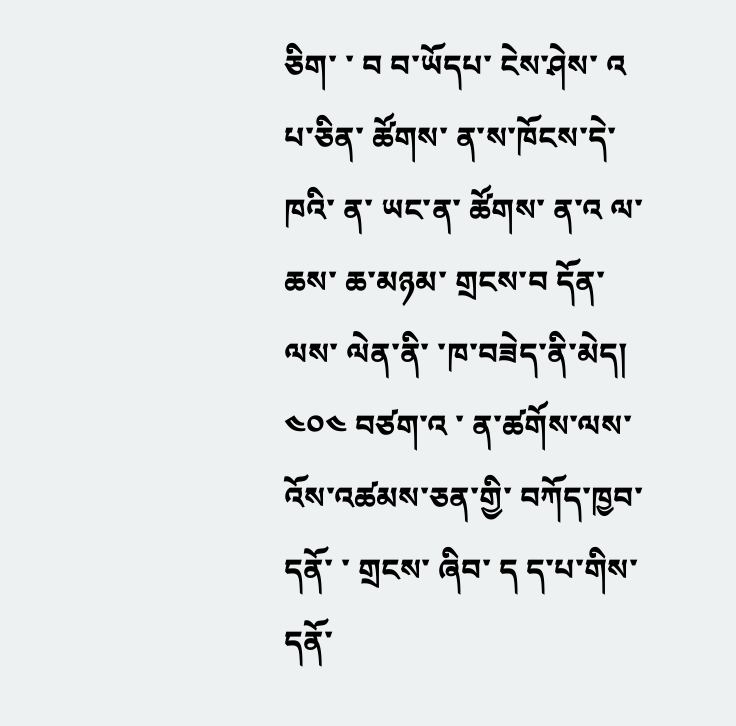ཅིག་ ་ བ བ་ཡོདཔ་ ངེས་ཤེས་ འ པ་ཅིན་ ཚོགས་ ན་ས་ཁོངས་དེ་ཁའི་ ན་ ཡང་ན་ ཚོགས་ ན་འ ལ་ཆས་ ཆ་མཉམ་ གྲངས་བ དོན་ལས་ ལེན་ནི་ ་ཁ་བཟེད་ནི་མེད།
༤༠༤ བཙག་འ ་ ན་ཚགོས་ལས་འོས་འཚམས་ཅན་གྱི་ བཀོད་ཁྱབ་དནོ་ ་ གྲངས་ ཞིབ་ ད ད་པ་གིས་ དནོ་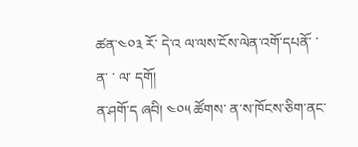ཚན་༤༠༣ རོ་ དེ་འ ལ་ལས་ངོས་ལེན་འགོ་དཔནོ་ ་ ན་ ་ ལ་ དགོ།
ན་ཤགོ་ད ཞབི། ༤༠༥ ཚོགས་ ན་ས་ཁོངས་ཅིག་ནང་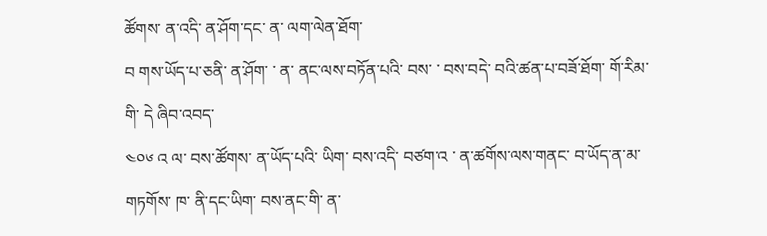ཚོགས་ ན་འདི་ ན་ཤོག་དང་ ན་ ལག་ལེན་ཐོག་
བ གས་ཡོད་པ་ཅནི་ ན་ཤོག་ ་ ན་ ནང་ལས་བཏོན་པའི་ བས་ ་ བས་བདེ་ བའི་ཚན་པ་བཟོ་ཐོག་ གོ་རིམ་ གི་ དེ ཞིབ་འབད་
༤༠༦ འ ལ་ བས་ཚོགས་ ན་ཡོད་པའི་ ཡིག་ བས་འདི་ བཙག་འ ་ ན་ཚགོས་ལས་གནང་ བ་ཡོད་ན་མ་གཏགོས་ ཁ་ ནི་དང་ཡིག་ བས་ནང་གི་ ན་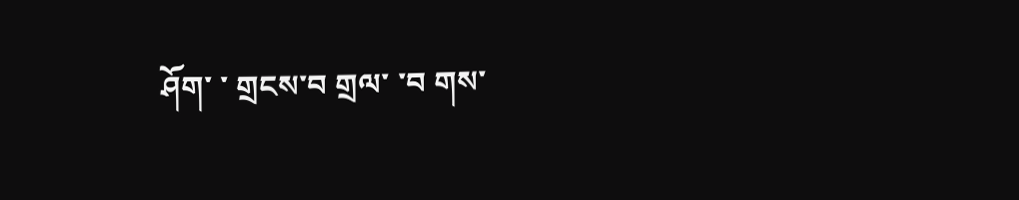ཤོག་ ་ གྲངས་བ གྲལ་ ་བ གས་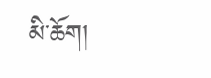མི་ཆོག།